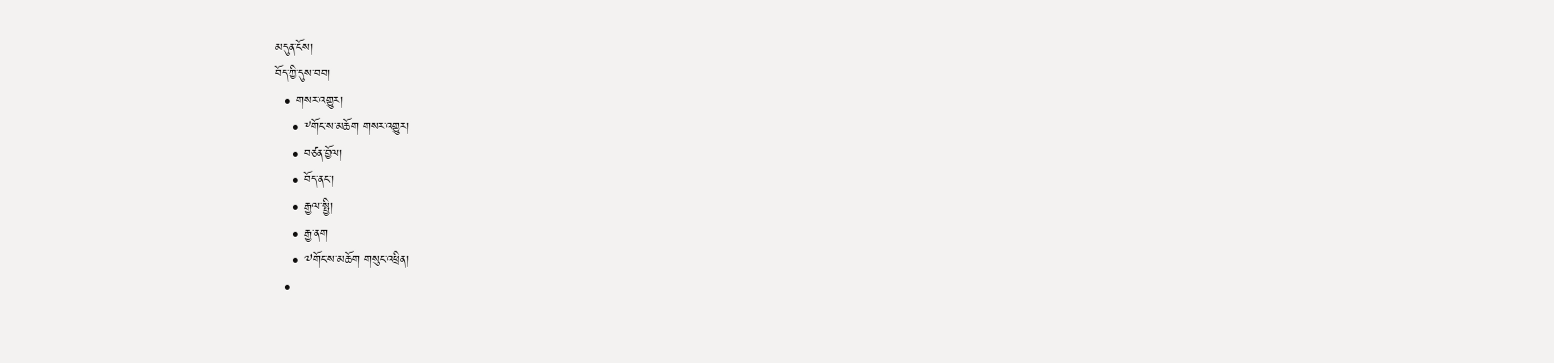མདུན་ངོས།
བོད་ཀྱི་དུས་བབ།
  • གསར་འགྱུར།
    • ༸གོང་ས་མཆོག གསར་འགྱུར།
    • བཙན་བྱོལ།
    • བོད་ནང་།
    • རྒྱལ་སྤྱི།
    • རྒྱ་ནག
    • ༧གོང་ས་མཆོག གསུང་འཕྲིན།
  •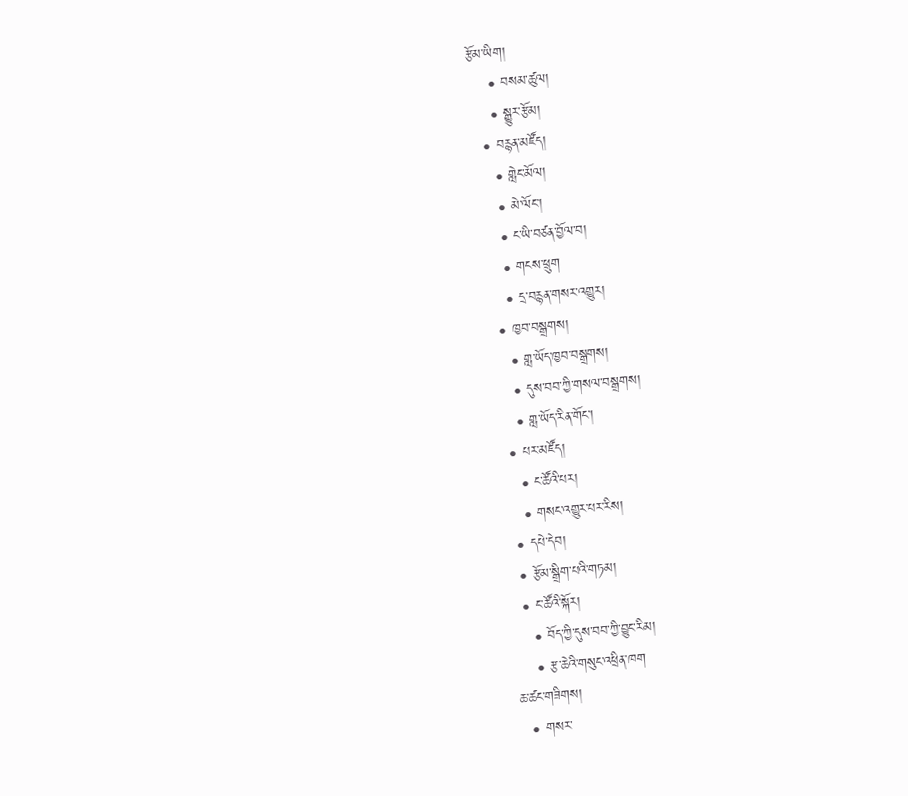རྩོམ་ཡིག།
    • བསམ་ཚུལ།
    • སྒྱུར་རྩོམ།
  • བརྙན་མཛོད།
    • གླེང་མོལ།
    • མེ་ལོང་།
    • ང་ཡི་བཙན་བྱོལ་བ།
    • གངས་ཕྲུག
    • དྲ་བརྙན་གསར་འགྱུར།
  • ཁྱབ་བསྒྲགས།
    • གླ་ཡོད་ཁྱབ་བསྒྲགས།
    • དུས་བབ་ཀྱི་གསལ་བསྒྲགས།
    • གླ་ཡོད་རིན་གོང་།
  • པར་མཛོད།
    • ང་ཚོའི་པར།
    • གསང་འགྱུར་པར་རིས།
  • དཔེ་དེབ།
  • རྩོམ་སྒྲིག་པའི་གཏམ།
  • ང་ཚོའི་སྐོར།
    • བོད་ཀྱི་དུས་བབ་ཀྱི་བྱུང་རིམ།
    • རྩ་ཆེའི་གསུང་འཕྲིན་ཁག
ཆ་ཚང་གཟིགས།
  • གསར་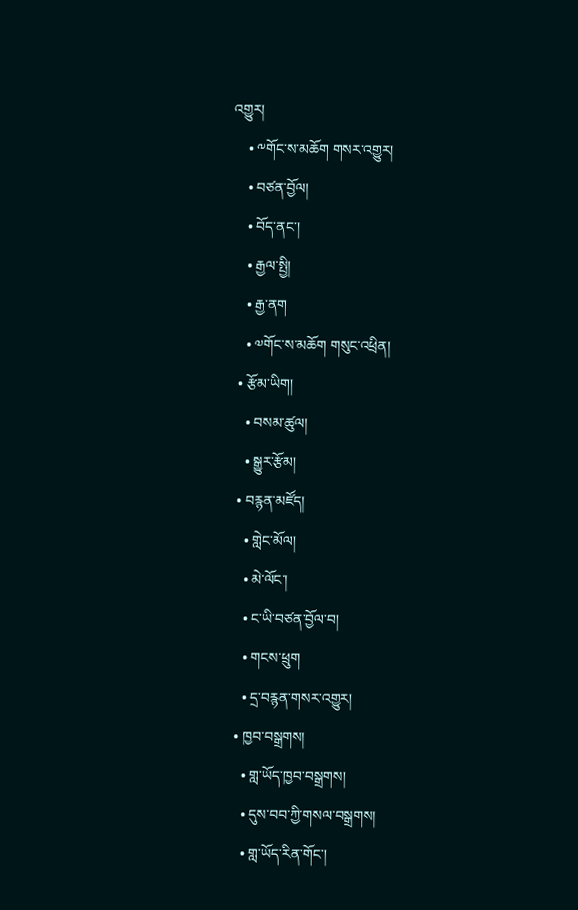འགྱུར།
    • ༸གོང་ས་མཆོག གསར་འགྱུར།
    • བཙན་བྱོལ།
    • བོད་ནང་།
    • རྒྱལ་སྤྱི།
    • རྒྱ་ནག
    • ༧གོང་ས་མཆོག གསུང་འཕྲིན།
  • རྩོམ་ཡིག།
    • བསམ་ཚུལ།
    • སྒྱུར་རྩོམ།
  • བརྙན་མཛོད།
    • གླེང་མོལ།
    • མེ་ལོང་།
    • ང་ཡི་བཙན་བྱོལ་བ།
    • གངས་ཕྲུག
    • དྲ་བརྙན་གསར་འགྱུར།
  • ཁྱབ་བསྒྲགས།
    • གླ་ཡོད་ཁྱབ་བསྒྲགས།
    • དུས་བབ་ཀྱི་གསལ་བསྒྲགས།
    • གླ་ཡོད་རིན་གོང་།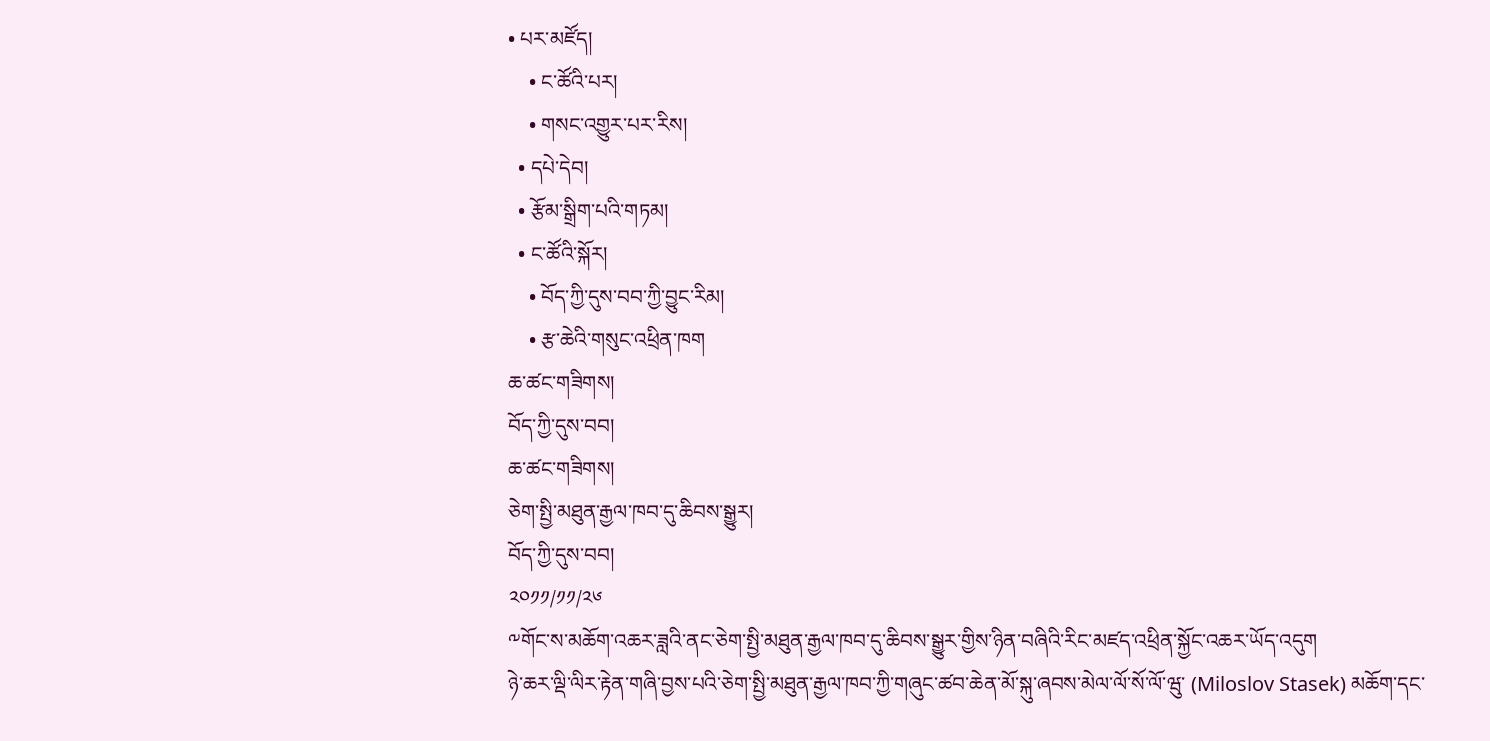• པར་མཛོད།
    • ང་ཚོའི་པར།
    • གསང་འགྱུར་པར་རིས།
  • དཔེ་དེབ།
  • རྩོམ་སྒྲིག་པའི་གཏམ།
  • ང་ཚོའི་སྐོར།
    • བོད་ཀྱི་དུས་བབ་ཀྱི་བྱུང་རིམ།
    • རྩ་ཆེའི་གསུང་འཕྲིན་ཁག
ཆ་ཚང་གཟིགས།
བོད་ཀྱི་དུས་བབ།
ཆ་ཚང་གཟིགས།
ཅེག་སྤྱི་མཐུན་རྒྱལ་ཁབ་དུ་ཆིབས་སྒྱུར།
བོད་ཀྱི་དུས་བབ།
༢༠༡༡/༡༡/༢༦
༸གོང་ས་མཆོག་འཆར་ཟླའི་ནང་ཅེག་སྤྱི་མཐུན་རྒྱལ་ཁབ་དུ་ཆིབས་སྒྱུར་གྱིས་ཉིན་བཞིའི་རིང་མཛད་འཕྲིན་སྐྱོང་འཆར་ཡོད་འདུག
ཉེ་ཆར་ལྡི་ལིར་རྟེན་གཞི་བྱས་པའི་ཅེག་སྤྱི་མཐུན་རྒྱལ་ཁབ་ཀྱི་གཞུང་ཚབ་ཆེན་མོ་སྐུ་ཞབས་མེལ་ལོ་སོ་ལོ་ཝུ་ (Miloslov Stasek) མཆོག་དང་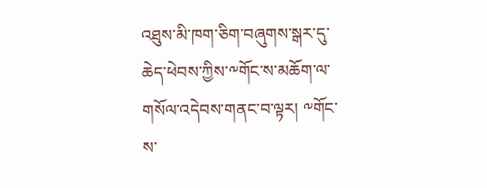འཐུས་མི་ཁག་ཅིག་བཞུགས་སྒར་དུ་ཆེད་ཕེབས་ཀྱིས་༸གོང་ས་མཆོག་ལ་གསོལ་འདེབས་གནང་བ་ལྟར། ༸གོང་ས་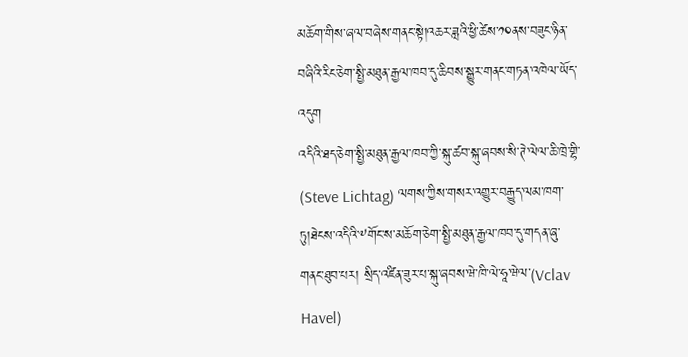མཆོག་གིས་ཞལ་བཞེས་གནང་སྟེ།འཆར་ཟླའི་ཕྱི་ཚེས་༡༠ནས་བཟུང་ཉིན་བཞིའི་རིང་ཅེག་སྤྱི་མཐུན་རྒྱལ་ཁབ་དུ་ཆིབས་སྒྱུར་གནང་གཏན་འཁེལ་ཡོད་འདུག
འདིའི་ཐད་ཅེག་སྤྱི་མཐུན་རྒྱལ་ཁབ་ཀྱི་སྐུ་ཚབ་སྐུ་ཞབས་སི་ཊེ་ལེལ་ཆི་ཁྲེ་གྷི་ (Steve Lichtag) ལགས་ཀྱིས་གསར་འགྱུར་བརྒྱུད་ལམ་ཁག་ཏུ།ཐེངས་འདིའི་༸གོང་ས་མཆོག་ཅེག་སྤྱི་མཐུན་རྒྱལ་ཁབ་དུ་གདན་ཞུ་གནང་ཐུབ་པར། སྲིད་འཛིན་ཟུར་པ་སྐུ་ཞབས་ཝེ་ཁི་ལེ་ཧཱ་ཝེལ་(Vclav Havel)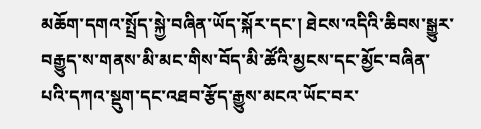མཆོག་དགའ་སྤྲོད་སྐྱེ་བཞིན་ཡོད་སྐོར་དང་། ཐེངས་འདིའི་ཆིབས་སྒྱུར་བརྒྱུད་ས་གནས་མི་མང་གིས་བོད་མི་ཚོའི་མྱངས་དང་མྱོང་བཞིན་པའི་དཀའ་སྡུག་དང་འཐབ་རྩོད་རྒྱུས་མངའ་ཡོང་བར་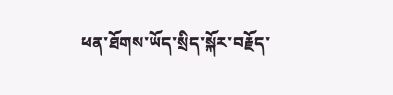ཕན་ཐོགས་ཡོད་སྲིད་སྐོར་བརྗོད་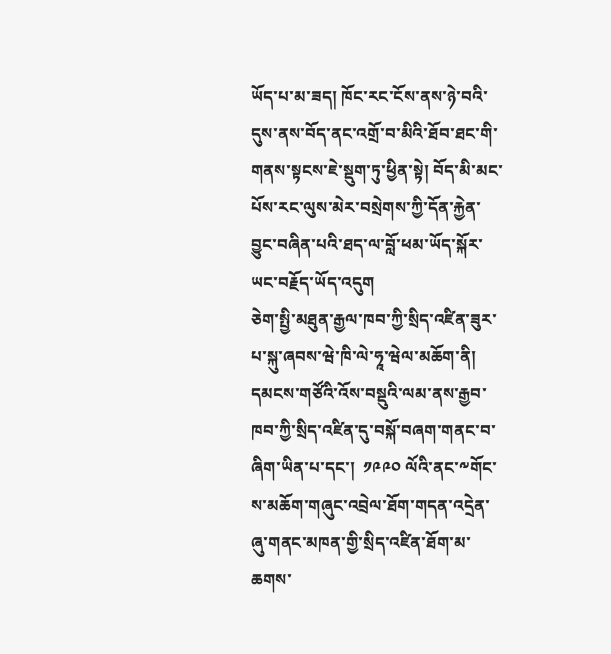ཡོད་པ་མ་ཟད། ཁོང་རང་ངོས་ནས་ཉེ་བའི་དུས་ནས་བོད་ནང་འགྲོ་བ་མིའི་ཐོབ་ཐང་གི་གནས་སྟངས་ཇེ་སྡུག་ཏུ་ཕྱིན་སྟེ། བོད་མི་མང་པོས་རང་ལུས་མེར་བསྲེགས་ཀྱི་དོན་རྐྱེན་བྱུང་བཞིན་པའི་ཐད་ལ་བློ་ཕམ་ཡོད་སྐོར་ཡང་བརྗོད་ཡོད་འདུག
ཅེག་སྤྱི་མཐུན་རྒྱལ་ཁབ་ཀྱི་སྲིད་འཛིན་ཟུར་པ་སྐུ་ཞབས་ཝེ་ཁི་ལེ་ཧཱ་ཝེལ་མཆོག་ནི། དམངས་གཙོའི་འོས་བསྡུའི་ལམ་ནས་རྒྱབ་ཁབ་ཀྱི་སྲིད་འཛིན་དུ་བསྐོ་བཞག་གནང་བ་ཞིག་ཡིན་པ་དང་།  ༡༩༩༠ ལོའི་ནང་༸གོང་ས་མཆོག་གཞུང་འབྲེལ་ཐོག་གདན་འདྲེན་ཞུ་གནང་མཁན་གྱི་སྲིད་འཛིན་ཐོག་མ་ཆགས་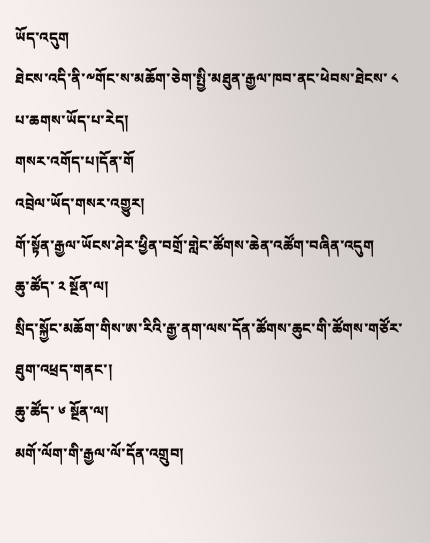ཡོད་འདུག
ཐེངས་འདི་ནི་༸གོང་ས་མཆོག་ཅེག་སྤྱི་མཐུན་རྒྱལ་ཁབ་ནང་ཕེབས་ཐེངས་ ༨ པ་ཆགས་ཡོད་པ་རེད།
གསར་འགོད་པ།དོན་གོ
འབྲེལ་ཡོད་གསར་འགྱུར།
གོ་སྟོན་རྒྱལ་ཡོངས་ཤེར་ཕྱིན་བགྲོ་གླེང་ཚོགས་ཆེན་འཚོག་བཞིན་འདུག
ཆུ་ཚོད་ ༢ སྔོན་ལ།
སྲིད་སྐྱོང་མཆོག་གིས་ཨ་རིའི་རྒྱ་ནག་ལས་དོན་ཚོགས་ཆུང་གི་ཚོགས་གཙོར་ཐུག་འཕྲད་གནང་།
ཆུ་ཚོད་ ༦ སྔོན་ལ།
མགོ་ལོག་གི་རྒྱལ་ལོ་དོན་འགྲུབ།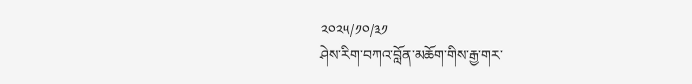༢༠༢༥/༡༠/༣༡
ཤེས་རིག་བཀའ་བློན་མཆོག་གིས་རྒྱ་གར་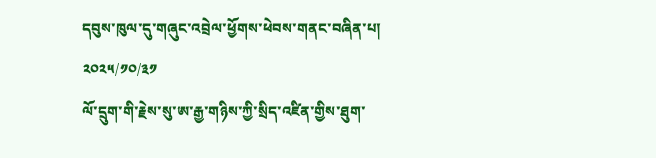དབུས་ཁུལ་དུ་གཞུང་འབྲེལ་ཕྱོགས་ཕེབས་གནང་བཞིན་པ།
༢༠༢༥/༡༠/༣༡
ལོ་དྲུག་གི་རྗེས་སུ་ཨ་རྒྱ་གཉིས་ཀྱི་སྲིད་འཛིན་གྱིས་ཐུག་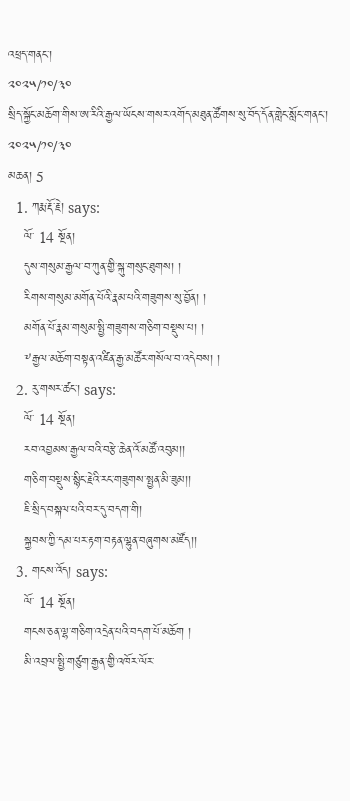འཕྲད་གནང་།
༢༠༢༥/༡༠/༣༠
སྲིད་སྐྱོང་མཆོག་གིས་ཨ་རིའི་རྒྱལ་ཡོངས་གསར་འགོད་མཐུན་ཚོགས་སུ་བོད་དོན་གླེང་སློང་གནང་།
༢༠༢༥/༡༠/༣༠
མཆན། 5
  1. ཀརྨ་རྡོ་རྗེ། says:
    ལོ་ 14 སྔོན།
    དུས་གསུམ་རྒྱལ་བ་ཀུན་གྱི་སྐུ་གསུང་ཐུགས། །
    རིགས་གསུམ་མགོན་པོའི་རྣམ་པའི་གཟུགས་སུ་བྱོན། །
    མགོན་པོ་རྣམ་གསུམ་སྤྱི་གཟུགས་གཅིག་བསྡུས་པ། །
    ༸རྒྱལ་མཆོག་བསྟན་འཛིན་རྒྱ་མཚོར་གསོལ་བ་འདེབས། །
  2. རུ་གསར་ཚང་། says:
    ལོ་ 14 སྔོན།
    རབ་འབྱམས་རྒྱལ་བའི་བརྩེ་ཆེན་འོ་མཚོ་འབུམ།།
    གཅིག་བསྡུས་སྙིང་རྗེའི་རང་གཟུགས་སྤྱན་མི་ཟུམ།།
    ཇི་སྲིད་བསྐལ་པའི་བར་དུ་བདག་གི།
    སྐྱབས་ཀྱི་དམ་པར་རྟག་བརྟན་ལྷུན་བཞུགས་མཛོད།།
  3. གངས་འོད། says:
    ལོ་ 14 སྔོན།
    གངས་ཅན་ལྷ་གཅིག་འདྲེན་པའི་བདག་པོ་མཆོག །
    མི་འབྲལ་སྤྱི་གཙུག་རྒྱན་གྱི་འཁོར་ལོར་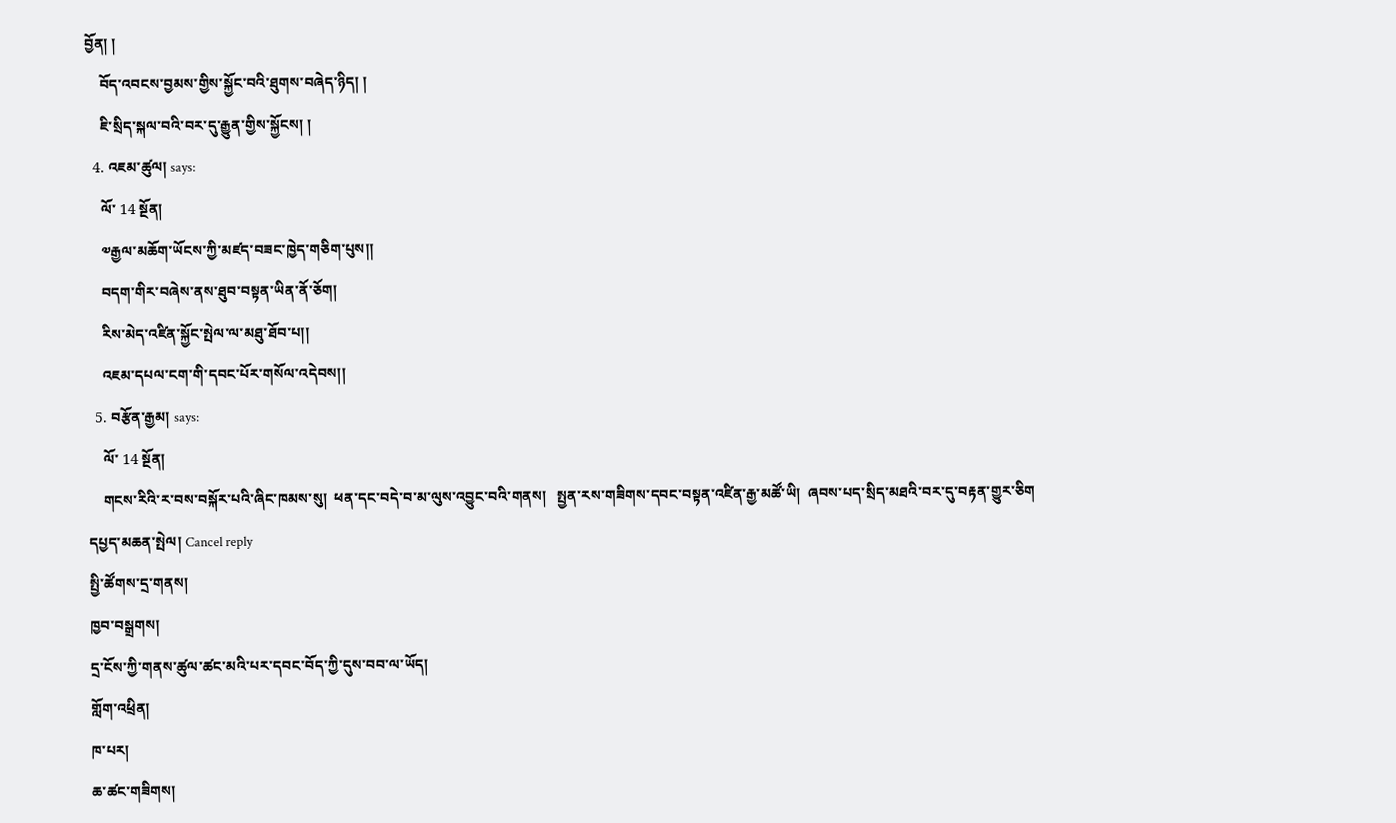བྱོན། །
    བོད་འབངས་བྱམས་གྱིས་སྐྱོང་བའི་ཐུགས་བཞེད་ཉིད། །
    ཇི་སྲིད་སྐལ་བའི་བར་དུ་རྒྱུན་གྱིས་སྐྱོངས། །
  4. འཇམ་ཚུལ། says:
    ལོ་ 14 སྔོན།
    ༧རྒྱལ་མཆོག་ཡོངས་ཀྱི་མཛད་བཟང་ཁྱེད་གཅིག་པུས།།
    བདག་གིར་བཞེས་ནས་ཐུབ་བསྟན་ཡིན་ནོ་ཅོག།
    རིས་མེད་འཛིན་སྐྱོང་སྤེལ་ལ་མཐུ་ཐོབ་པ།།
    འཇམ་དཔལ་ངག་གི་དབང་པོར་གསོལ་འདེབས།།
  5. བརྩོན་རྒྱམ། says:
    ལོ་ 14 སྔོན།
    གངས་རིའི་ར་བས་བསྐོར་པའི་ཞིང་ཁམས་སུ།  ཕན་དང་བདེ་བ་མ་ལུས་འབྱུང་བའི་གནས།   སྤྱན་རས་གཟིགས་དབང་བསྟན་འཛིན་རྒྱ་མཚོ་ཡི།  ཞབས་པད་སྲིད་མཐའི་བར་དུ་བརྟན་གྱུར་ཅིག
དཔྱད་མཆན་སྤེལ། Cancel reply
སྤྱི་ཚོགས་དྲ་གནས།
ཁྱབ་བསྒྲགས།
དྲ་ངོས་ཀྱི་གནས་ཚུལ་ཚང་མའི་པར་དབང་བོད་ཀྱི་དུས་བབ་ལ་ཡོད།
གློག་འཕྲིན།
ཁ་པར།
ཆ་ཚང་གཟིགས།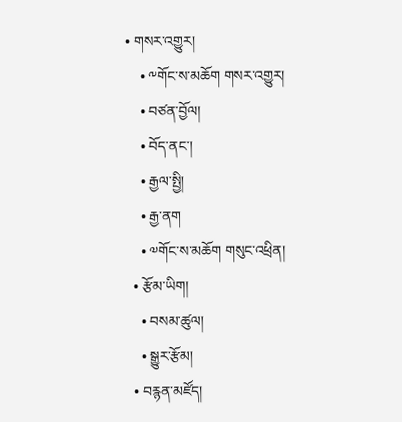• གསར་འགྱུར།
    • ༸གོང་ས་མཆོག གསར་འགྱུར།
    • བཙན་བྱོལ།
    • བོད་ནང་།
    • རྒྱལ་སྤྱི།
    • རྒྱ་ནག
    • ༧གོང་ས་མཆོག གསུང་འཕྲིན།
  • རྩོམ་ཡིག།
    • བསམ་ཚུལ།
    • སྒྱུར་རྩོམ།
  • བརྙན་མཛོད།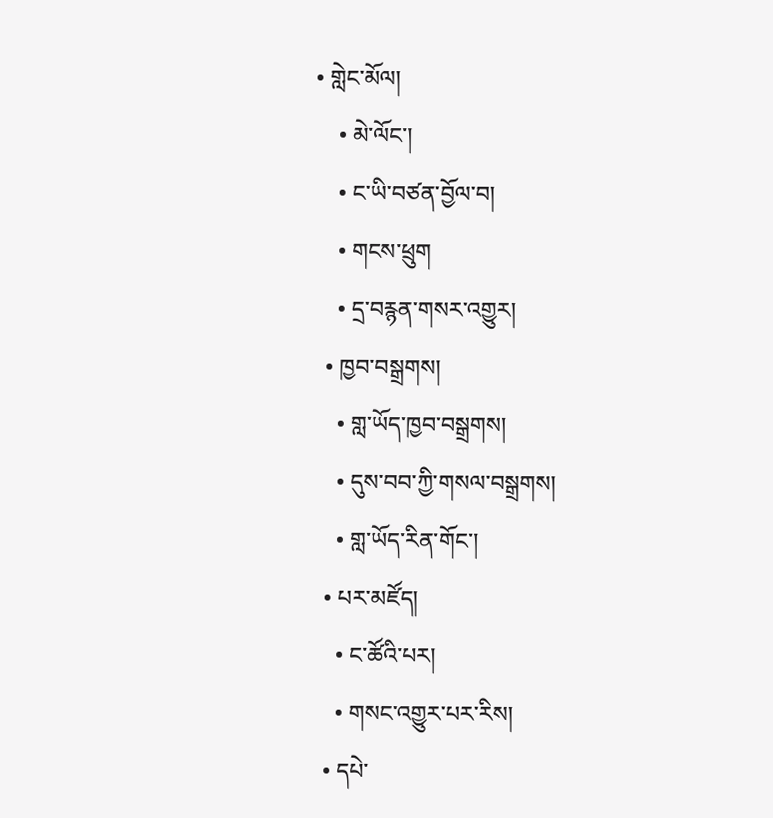• གླེང་མོལ།
    • མེ་ལོང་།
    • ང་ཡི་བཙན་བྱོལ་བ།
    • གངས་ཕྲུག
    • དྲ་བརྙན་གསར་འགྱུར།
  • ཁྱབ་བསྒྲགས།
    • གླ་ཡོད་ཁྱབ་བསྒྲགས།
    • དུས་བབ་ཀྱི་གསལ་བསྒྲགས།
    • གླ་ཡོད་རིན་གོང་།
  • པར་མཛོད།
    • ང་ཚོའི་པར།
    • གསང་འགྱུར་པར་རིས།
  • དཔེ་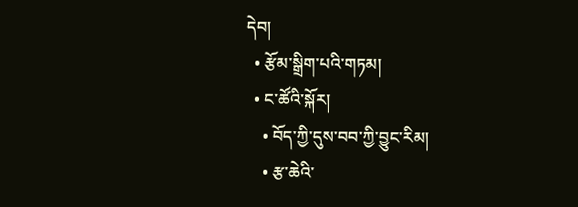དེབ།
  • རྩོམ་སྒྲིག་པའི་གཏམ།
  • ང་ཚོའི་སྐོར།
    • བོད་ཀྱི་དུས་བབ་ཀྱི་བྱུང་རིམ།
    • རྩ་ཆེའི་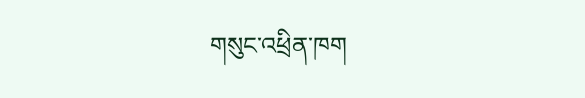གསུང་འཕྲིན་ཁག